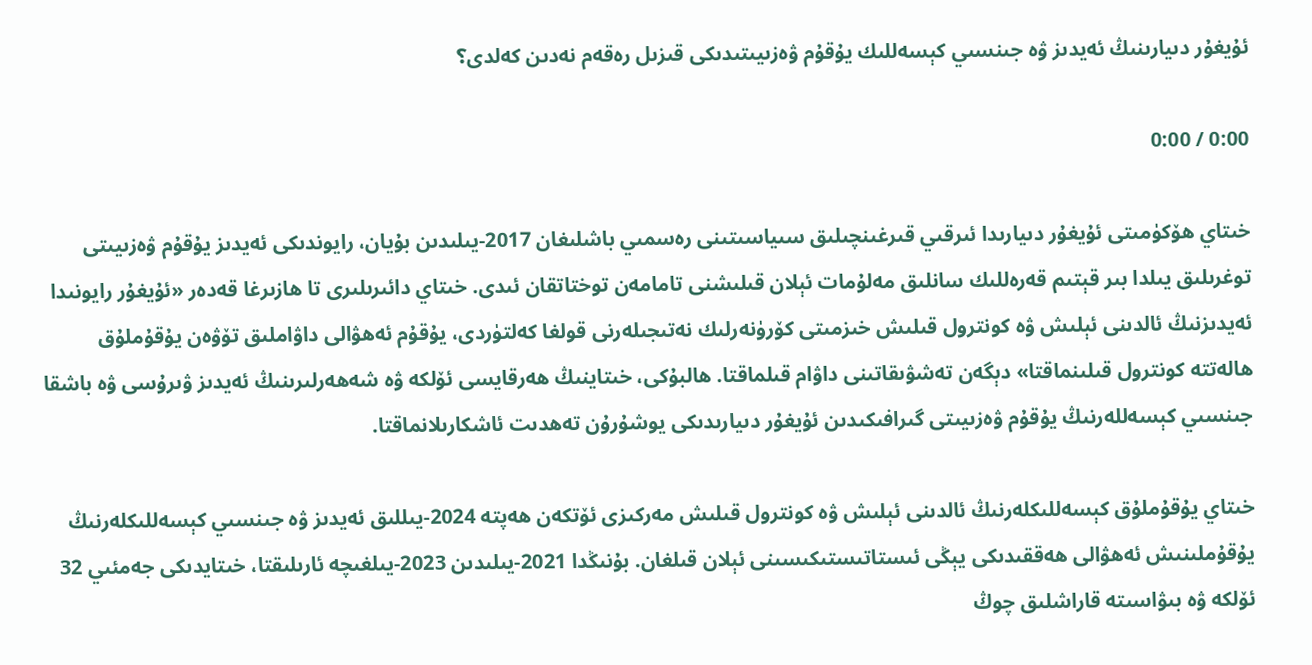ئۇيغۇر دىيارىنىڭ ئەيدىز ۋە جىنسىي كېسەللىك يۇقۇم ۋەزىيىتىدىكى قىزىل رەقەم نەدىن كەلدى؟

0:00 / 0:00

خىتاي ھۆكۈمىتى ئۇيغۇر دىيارىدا ئىرقىي قىرغىنچىلىق سىياسىتىنى رەسمىي باشلىغان 2017-يىلىدىن بۇيان، رايوندىكى ئەيدىز يۇقۇم ۋەزىيىتى توغرىلىق يىلدا بىر قېتىم قەرەللىك سانلىق مەلۇمات ئېلان قىلىشنى تامامەن توختاتقان ئىدى. خىتاي دائىرىلىرى تا ھازىرغا قەدەر «ئۇيغۇر رايونىدا ئەيدىزنىڭ ئالدىنى ئېلىش ۋە كونترول قىلىش خىزمىتى كۆرۈنەرلىك نەتىجىلەرنى قولغا كەلتۈردى، يۇقۇم ئەھۋالى داۋاملىق تۆۋەن يۇقۇملۇق ھالەتتە كونترول قىلىنماقتا» دېگەن تەشۋىقاتىنى داۋام قىلماقتا. ھالبۇكى، خىتاينىڭ ھەرقايسى ئۆلكە ۋە شەھەرلىرىنىڭ ئەيدىز ۋىرۇسى ۋە باشقا جىنسىي كېسەللەرنىڭ يۇقۇم ۋەزىيىتى گىرافىكىدىن ئۇيغۇر دىيارىدىكى يوشۇرۇن تەھدىت ئاشكارىلانماقتا.

خىتاي يۇقۇملۇق كېسەللىكلەرنىڭ ئالدىنى ئېلىش ۋە كونترول قىلىش مەركىزى ئۆتكەن ھەپتە 2024-يىللىق ئەيدىز ۋە جىنسىي كېسەللىكلەرنىڭ يۇقۇملىنىش ئەھۋالى ھەققىدىكى يېڭى ئىستاتىستىكىسىنى ئېلان قىلغان. بۇنىڭدا 2021-يىلىدىن 2023-يىلغىچە ئارىلىقتا، خىتايدىكى جەمئىي 32 ئۆلكە ۋە بىۋاسىتە قاراشلىق چوڭ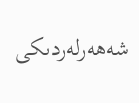شەھەرلەردىكى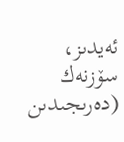ئەيدىز، سۆزنەك (دەرىجىدىن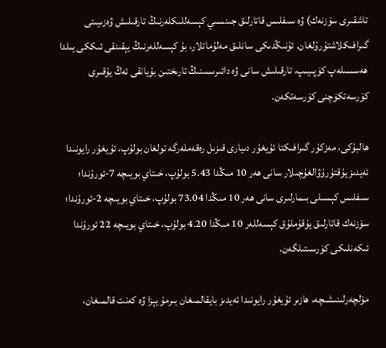تاشقىرى سۆزنەك) ۋە سىفلىس قاتارلىق جىنسىي كېسەللىكلەرنىڭ تارقىلىش ۋەزىيىتى گىرافىكلاشتۇرۇلغان. ئۇنىڭدىكى سانلىق مەلۇماتلار، بۇ كېسەللەرنىڭ يېقىنقى ئىككى يىلدا ھەسسىلەپ كۆپىيىپ، تارقىلىش سانى ۋە دائىرىسىنىڭ تارىختىن بۇيانقى ئەڭ يۇقىرى كۆرسەتكۈچنى كۆرسەتكەن.

ھالبۇكى، مەزكۇر گىرافىكتا ئۇيغۇر دىيارى قىزىل رەقەملەرگە تولغان بولۇپ، ئۇيغۇر رايونىدا ئەيدىز يۇقتۇرۇۋالغۇچىلار سانى ھەر 10 مىڭدا 5.43 بولۇپ، خىتاي بويىچە 7-ئورۇندا؛ سىفلىس كېسىلى بىمارلىرى سانى ھەر 10 مىڭدا 73.04 بولۇپ، خىتاي بويىچە 2-ئورۇندا؛ سۆزنەك قاتارلىق يۇقۇملۇق كېسەللەر 10 مىڭدا 4.20 بولۇپ، خىتاي بويىچە 22 ئورۇندا ئىكەنلىكى كۆرسىتىلگەن.

مۆلچەرلىنىشىچە، ھازىر ئۇيغۇر رايونىدا ئەيدىز بايقالمىغان بىرمۇ يېزا ۋە كەنت قالمىغان،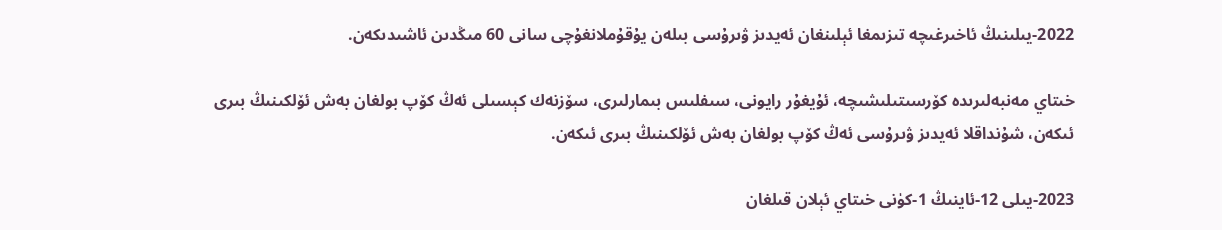2022-يىلىنىڭ ئاخىرغىچە تىزىمغا ئېلىنغان ئەيدىز ۋىرۇسى بىلەن يۇقۇملانغۇچى سانى 60 مىڭدىن ئاشىدىكەن.

خىتاي مەنبەلىرىدە كۆرسىتىلىشىچە، ئۇيغۇر رايونى، سىفلىس بىمارلىرى، سۆزنەك كېسىلى ئەڭ كۆپ بولغان بەش ئۆلكىنىڭ بىرى ئىكەن، شۇنداقلا ئەيدىز ۋىرۇسى ئەڭ كۆپ بولغان بەش ئۆلكىنىڭ بىرى ئىكەن.

2023-يىلى 12-ئاينىڭ 1-كۈنى خىتاي ئېلان قىلغان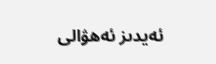ئەيدىز ئەھۋالى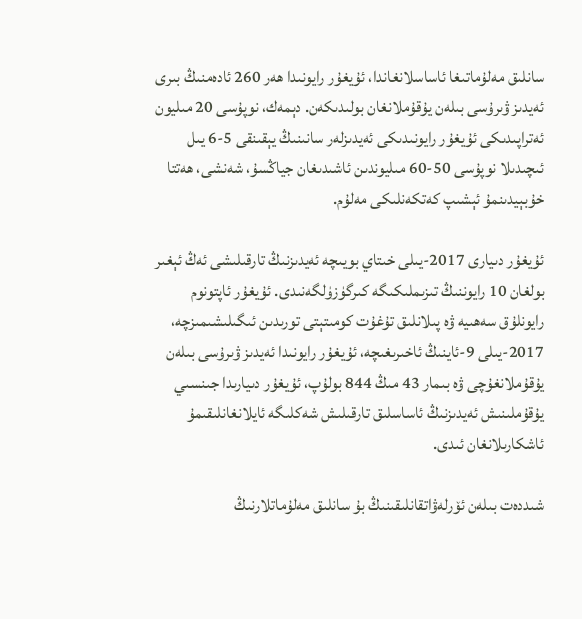سانلىق مەلۇماتىغا ئاساسلانغاندا، ئۇيغۇر رايونىدا ھەر 260 ئادەمنىڭ بىرى ئەيدىز ۋىرۇسى بىلەن يۇقۇملانغان بولىدىكەن. دېمەك، نوپۇسى 20 مىليون ئەتراپىدىكى ئۇيغۇر رايونىدىكى ئەيدىزلەر سانىنىڭ يېقىنقى 5-6 يىل ئىچىدىلا نوپۇسى 50-60 مىليوندىن ئاشىدىغان جياڭسۇ، شەنشى، ھەتتا خۇبېيدىنمۇ ئېشىپ كەتكەنلىكى مەلۇم.

ئۇيغۇر دىيارى 2017-يىلى خىتاي بويىچە ئەيدىزنىڭ تارقىلىشى ئەڭ ئېغىر بولغان 10 رايوننىڭ تىزىملىكىگە كىرگۈزۈلگەنىدى. ئۇيغۇر ئاپتونوم رايونلۇق سەھىيە ۋە پىلانلىق تۇغۇت كومىتېتى تورىدىن ئىگىلىشىمىزچە، 2017-يىلى 9-ئاينىڭ ئاخىرىغىچە، ئۇيغۇر رايونىدا ئەيدىز ۋىرۇسى بىلەن يۇقۇملانغۇچى ۋە بىمار 43 مىڭ 844 بولۇپ، ئۇيغۇر دىيارىدا جىنسىي يۇقۇملىنىش ئەيدىزنىڭ ئاساسلىق تارقىلىش شەكلىگە ئايلانغانلىقىمۇ ئاشكارىلانغان ئىدى.

شىددەت بىلەن ئۆرلەۋاتقانلىقىنىڭ بۇ سانلىق مەلۇماتلارنىڭ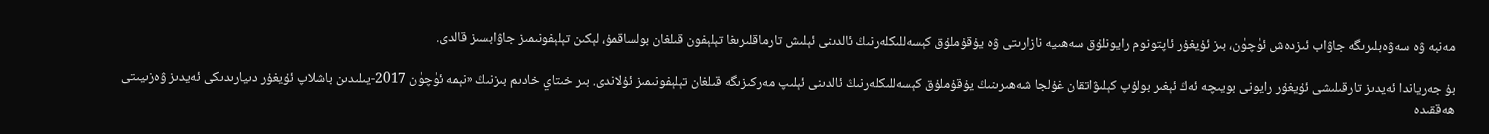مەنبە ۋە سەۋەبلىرىگە جاۋاب ئىزدەش ئۈچۈن، بىز ئۇيغۇر ئاپتونوم رايونلۇق سەھىيە نازارىتى ۋە يۇقۇملۇق كېسەللىكلەرنىڭ ئالدىنى ئېلىش تارماقلىرىغا تېلېفون قىلغان بولساقمۇ، لېكىن تېلېفونىمىز جاۋابسىز قالدى.

بۇ جەرياندا ئەيدىز تارقىلىشى ئۇيغۇر رايونى بويىچە ئەڭ ئېغىر بولۇپ كېلىۋاتقان غۇلجا شەھىرىنىڭ يۇقۇملۇق كېسەللىكلەرنىڭ ئالدىنى ئېلىپ مەركىزىگە قىلغان تېلېفونىمىز ئۇلاندى. بىر خىتاي خادىم بىزنىڭ «نېمە ئۈچۈن 2017-يىلىدىن باشلاپ ئۇيغۇر دىيارىدىكى ئەيدىز ۋەزىيىتى ھەققىدە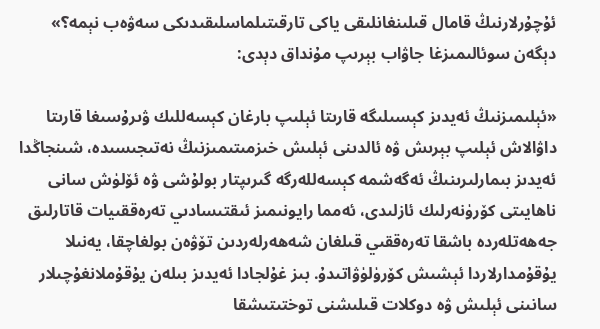ئۇچۇرلارنىڭ قامال قىلىنغانلىقى ياكى تارقىتىلماسلىقىدىكى سەۋەب نېمە؟» دېگەن سوئالىمىزغا جاۋاب بېرىپ مۇنداق دېدى:

«ئېلىمىزنىڭ ئەيدىز كېسىلىگە قارىتا ئېلىپ بارغان كېسەللىك ۋىرۇسىغا قارىتا داۋالاش ئېلىپ بېرىش ۋە ئالدىنى ئېلىش خىزمىتىمىزنىڭ نەتىجىسىدە، شىنجاڭدا ئەيدىز بىمارلىرىنىڭ ئەگەشمە كېسەللەرگە گىرىپتار بولۇشى ۋە ئۆلۈش سانى ناھايىتى كۆرۈنەرلىك ئازلىدى، ئەمما رايونىمىز ئىقتىسادىي تەرەققىيات قاتارلىق جەھەتلەردە باشقا تەرەققىي قىلغان شەھەرلەردىن تۆۋەن بولغاچقا، يەنىلا يۇقۇمدارلاردا ئېشىش كۆرۈلۈۋاتىدۇ. بىز غۇلجادا ئەيدىز بىلەن يۇقۇملانغۇچىلار سانىنى ئېلىش ۋە دوكلات قىلىشنى توختىتىشقا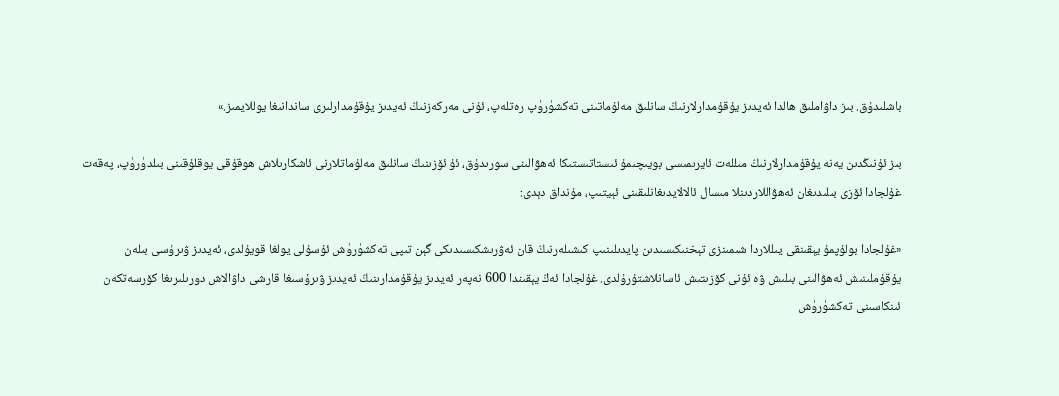باشلىدۇق. بىز داۋاملىق ھالدا ئەيدىز يۇقۇمدارلارنىڭ سانلىق مەلۇماتىنى تەكشۈرۈپ رەتلەپ، ئۇنى مەركەزنىڭ ئەيدىز يۇقۇمدارلىرى ساندانىغا يوللايمىز.»

بىز ئۇنىڭدىن يەنە يۇقۇمدارلارنىڭ مىللەت ئايرىمىسى بويىچىمۇ ئىستاتىستىكا ئەھۋالىنى سورىدۇق، ئۇ ئۆزىنىڭ سانلىق مەلۇماتلارنى ئاشكارىلاش ھوقۇقى يوقلۇقىنى بىلدۈرۈپ، پەقەت غۇلجادا ئۆزى بىلىدىغان ئەھۋاللاردىنلا مىسال ئالالايدىغانلىقىنى ئېيتىپ، مۇنداق دېدى:

«غۇلجادا بولۇپمۇ يېقىنقى يىللاردا شىمىنزى تېخنىكىسىدىن پايدىلىنىپ كىشىلەرنىڭ قان ئەۋرىشكىسىدىكى گېن تىپى تەكشۈرۈش ئۇسۇلى يولغا قويۇلدى، ئەيدىز ۋىرۇسى بىلەن يۇقۇملىنىش ئەھۋالىنى بىلىش ۋە ئۇنى كۆزىتىش ئاسانلاشتۇرۇلدى. غۇلجادا ئەڭ يېقىندا 600 نەپەر ئەيدىز يۇقۇمدارىنىڭ ئەيدىز ۋىرۇسىغا قارشى داۋالاش دورىلىرىغا كۆرسەتكەن ئىنكاسىنى تەكشۈرۈش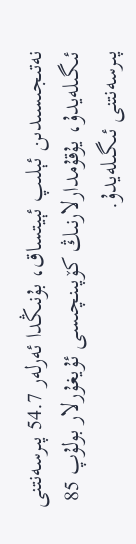نەتىجىسىدىن ئېلىپ ئېيتساق، بۇنىڭدا ئەرلەر 54.7 پىرسەنتنى ئىگىلەيدۇ، يۇقۇمدارلارنىڭ كۆپىنچىسى ئۇيغۇرلار بولۇپ 85 پىرسەنتنى ئىگىلەيدۇ.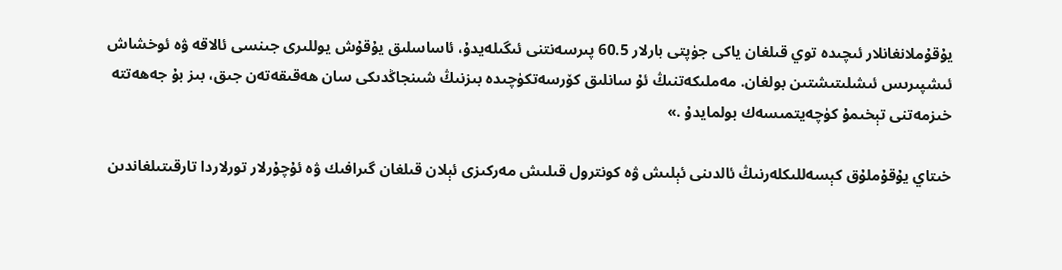يۇقۇملانغانلار ئىچىدە توي قىلغان ياكى جۈپتى بارلار 60.5 پىرسەنتنى ئىگىلەيدۇ، ئاساسلىق يۇقۇش يوللىرى جىنسى ئالاقە ۋە ئوخشاش ئىشپىرىس ئىشلىتىشتىن بولغان. مەملىكەتنىڭ ئۇ سانلىق كۆرسەتكۈچىدە بىزنىڭ شىنجاڭدىكى سان ھەقىقەتەن جىق، بىز بۇ جەھەتتە خىزمەتنى تېخىمۇ كۈچەيتمىسەك بولمايدۇ .»

خىتاي يۇقۇملۇق كېسەللىكلەرنىڭ ئالدىنى ئېلىش ۋە كونترول قىلىش مەركىزى ئېلان قىلغان گىرافىك ۋە ئۇچۇرلار تورلاردا تارقىتىلغاندىن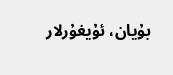بۇيان، ئۇيغۇرلار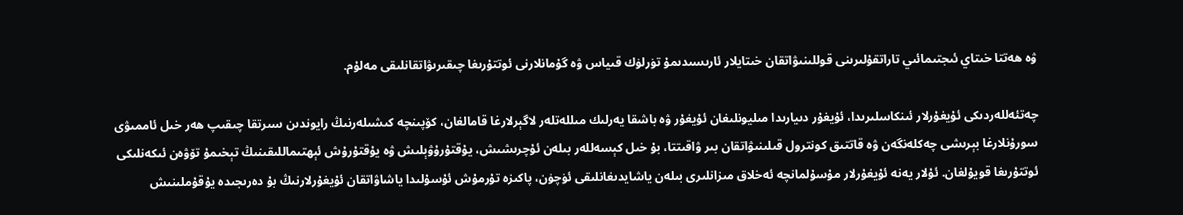ۋە ھەتتا خىتاي ئىجتىمائىي تاراتقۇلىرىنى قوللىنىۋاتقان خىتايلار ئارىسىدىمۇ تۈرلۈك قىياس ۋە گۇمانلارنى ئوتتۇرىغا چىقىرىۋاتقانلىقى مەلۇم.

چەتئەللەردىكى ئۇيغۇرلار ئىنكاسلىرىدا، ئۇيغۇر دىيارىدا مىليونلىغان ئۇيغۇر ۋە باشقا يەرلىك مىللەتلەر لاگېرلارغا قامالغان، كۆپىنچە كىشىلەرنىڭ رايوندىن سىرتقا چىقىپ ھەر خىل ئاممىۋى سورۇنلارغا بېرىشى چەكلەنگەن ۋە قاتتىق كونترول قىلىنىۋاتقان بىر ۋاقىتتا، بۇ خىل كېسەللەر بىلەن ئۇچرىشىش، يۇقتۇرۇۋېلىش ۋە يۇقتۇرۇش ئېھتىماللىقىنىڭ تېخىمۇ تۆۋەن ئىكەنلىكى ئوتتۇرىغا قويۇلغان. ئۇلار يەنە ئۇيغۇرلار مۇسۇلمانچە ئەخلاق مىزانلىرى بىلەن ياشايدىغانلىقى ئۈچۈن، پاكىزە تۇرمۇش ئۇسۇلىدا ياشاۋاتقان ئۇيغۇرلارنىڭ بۇ دەرىجىدە يۇقۇملىنىش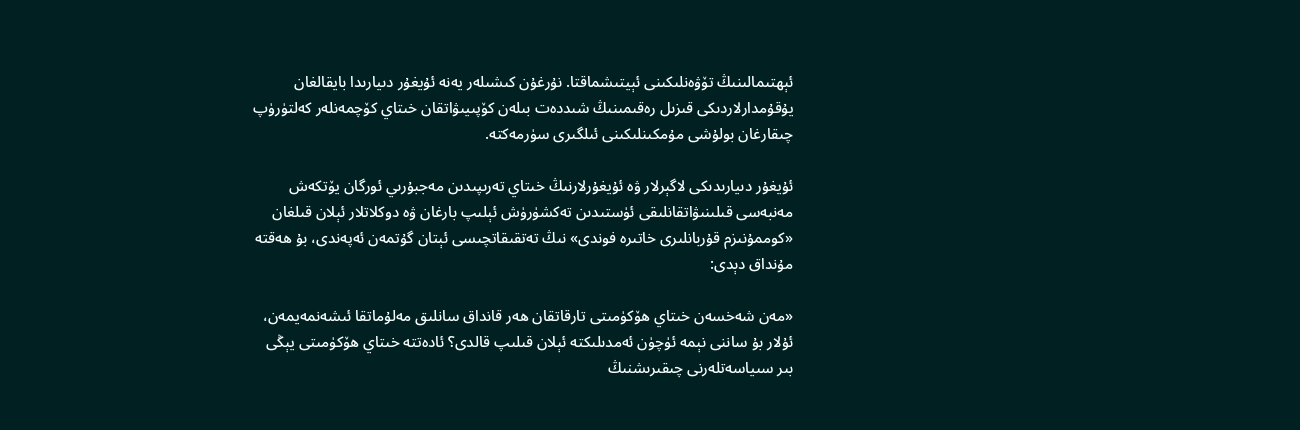ئېھتىمالىنىڭ تۆۋەنلىكىنى ئېيتىشماقتا. نۇرغۇن كىشىلەر يەنە ئۇيغۇر دىيارىدا بايقالغان يۇقۇمدارلاردىكى قىزىل رەقىمىنىڭ شىددەت بىلەن كۆپىيىۋاتقان خىتاي كۆچمەنلەر كەلتۈرۈپ چىقارغان بولۇشى مۇمكىنلىكىنى ئىلگىرى سۈرمەكتە.

ئۇيغۇر دىيارىدىكى لاگېرلار ۋە ئۇيغۇرلارنىڭ خىتاي تەرىپىدىن مەجبۇرىي ئورگان يۆتكەش مەنبەسى قىلىنىۋاتقانلىقى ئۈستىدىن تەكشۈرۈش ئېلىپ بارغان ۋە دوكلاتلار ئېلان قىلغان «كوممۇنىزم قۇربانلىرى خاتىرە فوندى» نىڭ تەتقىقاتچىسى ئېتان گۇتمەن ئەپەندى، بۇ ھەقتە مۇنداق دېدى:

«مەن شەخسەن خىتاي ھۆكۈمىتى تارقاتقان ھەر قانداق سانلىق مەلۇماتقا ئىشەنمەيمەن، ئۇلار بۇ ساننى نېمە ئۈچۈن ئەمدىلىكتە ئېلان قىلىپ قالدى؟ ئادەتتە خىتاي ھۆكۈمىتى يېڭى بىر سىياسەتلەرنى چىقىرىشنىڭ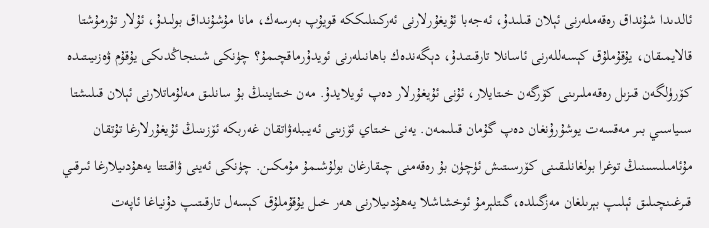ئالدىدا شۇنداق رەقەملەرنى ئېلان قىلىدۇ، ئەجەبا ئۇيغۇرلارنى ئەركىنلىككە قويۇپ بەرسەك، مانا مۇشۇنداق بولىدۇ، ئۇلار تۇرمۇشتا قالايمىقان، يۇقۇملۇق كېسەللەرنى ئاسانلا تارقىتىدۇ، دېگەندەك باھانىلەرنى ئويدۇرماقچىمۇ؟ چۈنكى شىنجاڭدىكى يۇقۇم ۋەزىيىتىدە كۆرۈلگەن قىزىل رەقەملىرىنى كۆرگەن خىتايلار، ئۇنى ئۇيغۇرلار دەپ ئويلايدۇ. مەن خىتاينىڭ بۇ سانلىق مەلۇماتلارنى ئېلان قىلىشتا سىياسىي بىر مەقسەت يوشۇرۇنغان دەپ گۇمان قىلىمەن. يەنى خىتاي ئۆزىنى ئەيىبلەۋاتقان غەربكە ئۆزىنىڭ ئۇيغۇرلارغا تۇتقان مۇئامىلىسىنىڭ توغرا بولغانلىقىنى كۆرسىتىش ئۈچۈن بۇ رەقەمنى چىقارغان بولۇشىمۇ مۇمكىن. چۈنكى ئەينى ۋاقىتتا يەھۇدىيلارغا ئىرقىي قىرغىنچىلىق ئېلىپ بېرىلغان مەزگىلدە،گىتلېرمۇ ئوخشاشلا يەھۇدىيلارنى ھەر خىل يۇقۇملۇق كېسەل تارقىتىپ دۇنياغا ئاپەت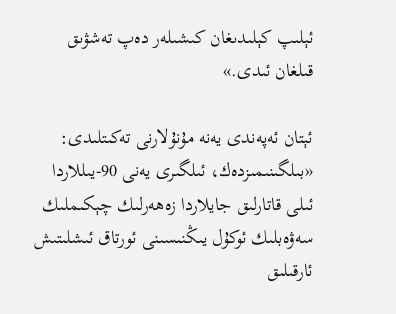ئېلىپ كېلىدىغان كىشىلەر دەپ تەشۋىق قىلغان ئىدى.»

ئېتان ئەپەندى يەنە مۇنۇلارنى تەكىتلىدى: «بىلگىنىمىزدەك، ئىلگىرى يەنى 90-يىللاردا ئىلى قاتارلىق جايلاردا زەھەرلىك چېكىملىك سەۋەبلىك ئوكۇل يىڭنىسىنى ئورتاق ئىشلىتىش ئارقىلىق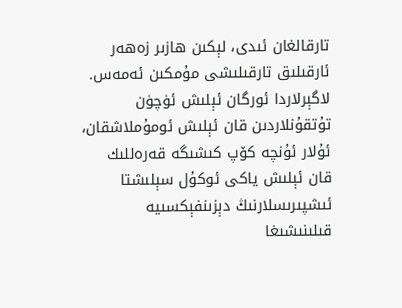تارقالغان ئىدى، لېكىن ھازىر زەھەر ئارقىلىق تارقىلىشى مۇمكىن ئەمەس. لاگېرلاردا ئورگان ئېلىش ئۈچۈن تۇتقۇنلاردىن قان ئېلىش ئومۇملاشقان، ئۇلار ئۇنچە كۆپ كىشىگە قەرەللىك قان ئېلىش ياكى ئوكۇل سېلىشتا ئىشپىرىسلارنىڭ دېزىنفېكسىيە قىلىنىشىغا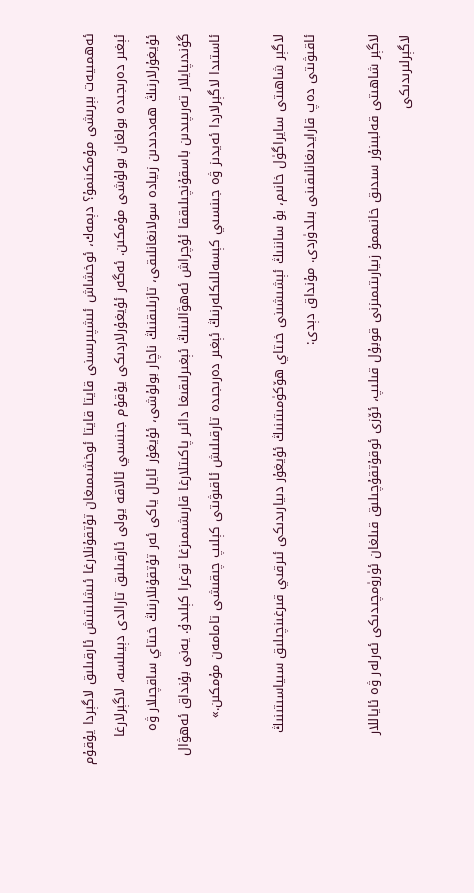ئەھمىيەت بېرىشى مۇمكىنمۇ؟ دېمەك، ئوخشاش ئىشپىرىسنى قايتا قايتا ئوخشىمىغان تۇتقۇنلارغا ئىشلىتىش ئارقىلىق لاگېردا يۇقۇم ئېغىر دەرىجىدە بولغان بولۇشى مۇمكىن. ئەگەر ئۇيغۇرلاردىكى يۇقۇم جىنسىي ئالاقە يولى ئارقىلىق تارالدى دېيىلسە، لاگېرلارغا ئۇيغۇرلارنىڭ ھەددىدىن زىيادە سولانغانلىقى، تازىلىقنىڭ ناچار بولۇشى، ئۇيغۇر ئايال ياكى ئەر تۇتقۇنلارنىڭ خىتاي ساقچىلار ۋە گۇندىپايلار تەرىپىدىن باسقۇنچىلىققا ئۇچراش ئەھۋالىنىڭ ئېغىرلىقىغا دائىر پاكىتلارغا قارىشىمىزغا توغرا كېلىدۇ. يەنى بۇنداق ئەھۋال ئاستىدا لاگېرلاردا ئەيدىز ۋە جىنسىي كېسەللىكلەرنىڭ ئېغىر دەرىجىدە تارقىلىش ئاقىۋىتى كېلىپ چىقىشى تامامەن مۇمكىن.»

لاگېر شاھىتى سايراگۈل خانىم، بۇ ساننىڭ ئېشىشىنى خىتاي ھۆكۈمىتىنىڭ ئۇيغۇر دىيارىدىكى ئىرقىي قىرغىنچىلىق سىياسىتىنىڭ ئاقىۋىتى دەپ قارايدىغانلىقىنى بىلدۈردى. مۇنداق دېدى:

لاگېر شاھىتى قەلبىنۇر سىدىق خانىممۇ زىيارىتىمىزنى قوبۇل قىلىپ، ئۆزى ئوقۇتقۇچىلىق قىلغان ئۈرۈمچىدىكى ئەرلەر ۋە ئاياللار لاگېرلىرىدىكى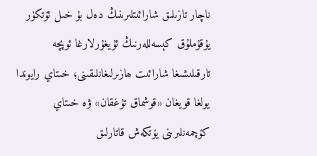ناچار تازىلىق شارائىتلىرىنىڭ دەل بۇ خىل ئۆتكۈر يۇقۇملۇق كېسەللەرنىڭ ئۇيغۇرلارغا ئوپچە تارقىلىشىغا شارائىت ھازىرلىغانلىقىنى؛ خىتاي رايوندا يولغا قويغان «قوشماق تۇغقان» ۋە خىتاي كۆچمەنلىرىنى يۆتكەش قاتارلىق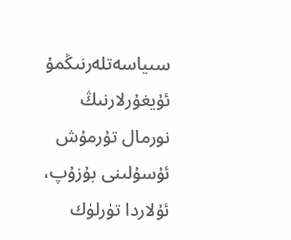سىياسەتلەرنىڭمۇ ئۇيغۇرلارنىڭ نورمال تۇرمۇش ئۇسۇلىنى بۇزۇپ، ئۇلاردا تۈرلۈك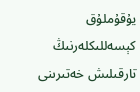يۇقۇملۇق كېسەللىكلەرنىڭ تارقىلىش خەتىرىنى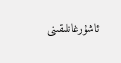ئاشۇرغانلىقىنى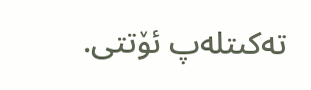تەكىتلەپ ئۆتتى.